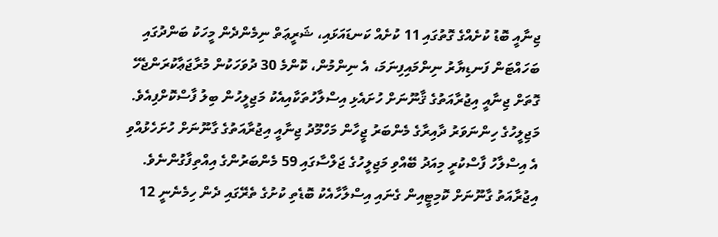ޖިނާއީ ބޮޑު ކުށެއްގެ ގޮތުގައި 11 ކުށެއް ކަނޑައަޅައި، ޝަރީޢަތް ނިމެންދެން މީހަކު ބަންދުގައި ބަހައްޓަން ފަނޑިޔާރު ނިންމައިފިނަމަ، އެ ނިންމުން، ކޮންމެ 30 ދުވަހަކުން މުރާޖަޢާކުރަންޖެހޭ ގޮތަށް ޖިނާއީ އިޖުރާއަތުގެ ޤާނޫނަށް ހުށައެޅި އިސްލާހުތަކާއިއެކު މަޖިލީހުން ބިލު ފާސްކޮށްފިއެވެ.
މަޖިލީހުގެ ހިންނަވަރު ދާއިރާގެ މެންބަރު ޖީހާން މަހްމޫދު ޖިނާއީ އިޖުރާއަތުގެ ގާނޫނަށް ހުށަހެޅުއްވި އެ އިސްލާހު ފާސްކުރީ މިއަދު ބޭއްވި މަޖިލީހުގެ ޖަލްސާގައި 59 މެންބަރުންގެ އިއްތިފާގުންނެވެ.
އިޖުރާއަތު ގާނޫނަށް ކޮމިޓީއިން ގެނައި އިސްލާހާއެކު ބޮޑެތި ކުށުގެ ތެރޭގައި ދެން ހިމެނެނީ 12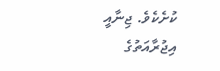ކުށެކެވެ. ޖިނާއީ އިޖުރާއަތުގެ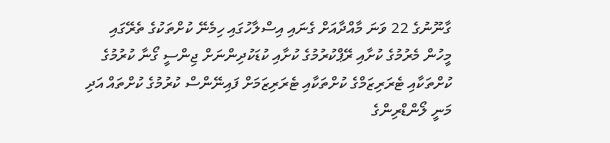ގާނޫނުގެ 22 ވަނަ މާއްދާއަށް ގެނައި އިސްލާހުގައި ހިމެނޭ ކުށްތަކުގެ ތެރޭގައި މީހުން މެރުމުގެ ކުށާއި ރޭޕްކުރުމުގެ ކުށާއި ކުޑަކުދިންނަށް ޖިންސީ ގޯނާ ކުރުމުގެ ކުށްތަކާއި ޓެރަރިޒަމްގެ ކުށްތަކާއި ޓެރަރިޒަމަށް ފައިނޭންސް ކުރުމުގެ ކުށްތައް އަދި މަނީ ލޯންޑްރިންގެ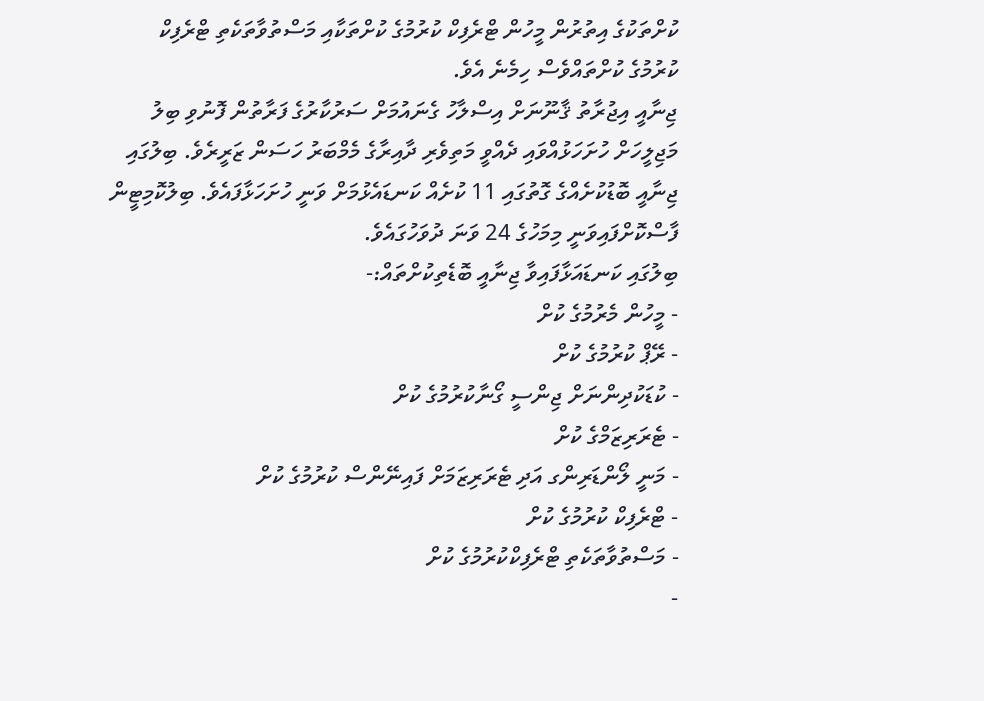ކުށްތަކުގެ އިތުރުން މީހުން ޓްރެފިކް ކުރުމުގެ ކުށްތަކާއި މަސްތުވާތަކެތި ޓްރެފިކް ކުރުމުގެ ކުށްތައްވެސް ހިމެނެ އެވެ.
ޖިނާއީ އިޖުރާތު ޤާނޫނަށް އިސްލާހު ގެނައުމަށް ސަރުކާރުގެ ފަރާތުން ފޮނުވި ބިލު މަޖިލީހަށް ހުށަހަޅުއްވައި ދެއްވީ މަތިވެރި ދާއިރާގެ މެމްބަރު ހަސަން ޒަރީރެވެ. ބިލުގައި ޖިނާއީ ބޮޑުކުށެއްގެ ގޮތުގައި 11 ކުށެއް ކަނޑައެޅުމަށް ވަނީ ހުށަހަޅާފައެވެ. ބިލުކޮމިޓީން ފާސްކޮށްފައިވަނީ މިމަހުގެ 24 ވަނަ ދުވަހުގައެވެ.
ބިލުގައި ކަނޑައަޅާފައިވާ ޖިނާއީ ބޮޑެތިކުށްތައް:-
- މީހުން މެރުމުގެ ކުށް
- ރޭޕް ކުރުމުގެ ކުށް
- ކުޑަކުދިންނަށް ޖިންސީ ގޯނާކުރުމުގެ ކުށް
- ޓެރަރިޒަމްގެ ކުށް
- މަނީ ލޯންޑަރިންގ އަދި ޓެރަރިޒަމަށް ފައިނޭންސް ކުރުމުގެ ކުށް
- ޓްރެފިކް ކުރުމުގެ ކުށް
- މަސްތުވާތަކެތި ޓްރެފިކްކުރުމުގެ ކުށް
-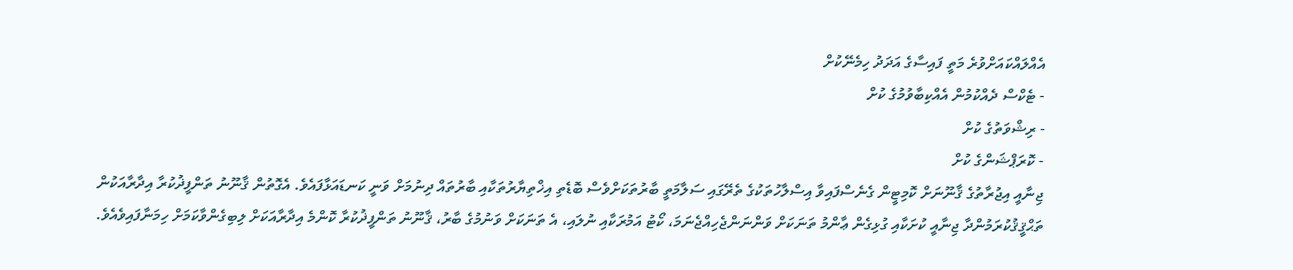އެއްލައްކައަށްވުރެ މަތީ ފައިސާގެ އަދަދު ހިމެނޭކުށް
- ޓެކްސް ދެއްކުމުން އެއްކިބާވުމުގެ ކުށް
- ރިޝްވަތުގެ ކުށް
- ކޮރަޕްޝަންގެ ކުށް
ޖިނާއީ އިޖުރާތުގެ ޤާނޫނަށް ކޮމިޓީން ގެނެސްފައިވާ އިސްލާހުތަކުގެ ތެރޭގައި ސަލާމަތީ ބާރުތަކަށްވެސް ބޮޑެތި އިޚްތިޔާރުތަކާއި ބާރުތައް ދިނުމަށް ވަނީ ކަނޑައަޅާފައެވެ. އެގޮތުން ޤާނޫނު ތަންފީޛުކުރާ އިދާރާއަކުން ތަޙްޤީޤުކުރަމުންދާ ޖިނާއީ ކުށަކާއި ގުޅިގެން ޢާންމު ތަނަކަށް ވަންނަންޖެހިއްޖެނަމަ، ކޯޓު އަމުރަކާއި ނުލައި، އެ ތަނަކަށް ވަނުމުގެ ބާރު، ޤާނޫނު ތަންފީޛުކުރާ ކޮންމެ އިދާރާއަކަށް ލިބިގެންވާކަމަށް ހިމަނާފައިވެއެވެ.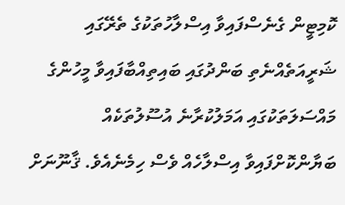ކޮމިޓީން ގެނެސްފައިވާ އިސްލާހުތަކުގެ ތެރޭގައި ޝަރީއަތެއްނެތި ބަންދުގައި ބައިތިއްބާފައިވާ މީހުންގެ މައްސަލަތަކުގައި އަމަލުކުރާނެ އުސޫލުތަކެއް ބަޔާންކޮށްފައިވާ އިސްލާހެއް ވެސް ހިމެނެއެވެ. ޤާނޫނަށް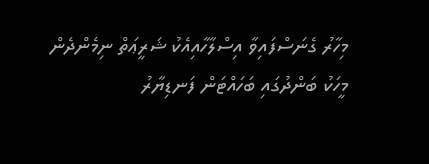މިހާރު ގެނަސްފައިވާ އިސްލާހާއިއެކު ޝަރީޢަތް ނިމެންދެން މީހަކު ބަންދުގައި ބަހައްޓަން ފަނޑިޔާރު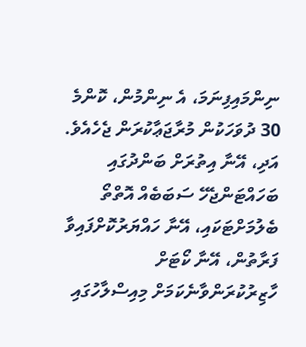ނިންމައިފިނަމަ، އެ ނިންމުން، ކޮންމެ 30 ދުވަހަކުން މުރާޖަޢާކުރަން ޖެހެއެވެ. އަދި، އޭނާ އިތުރަށް ބަންދުގައި ބަހައްޓަންޖެހޭ ސަބަބެއް އޮތްތޯ ބެލުމަށްޓަކައި، އޭނާ ހައްޔަރުކޮށްފައިވާ ފަރާތުން، އޭނާ ކޯޓަށް ހާޒިރުކުރަންވާނެކަމަށް މިއިސްލާހުގައި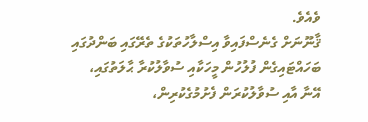ވެއެވެ.
ޤާނޫނަށް ގެނެސްފައިވާ އިސްލާހުތަކުގެ ތެރޭގައި ބަންދުގައި ބަހައްޓައިގެން ފުލުހުން މީހަކާއި ސުވާލުކުރާ ޙާލަތުގައި، އޭނާ އާއި ސުވާލުކުރަން ފެށުމުގެކުރިން،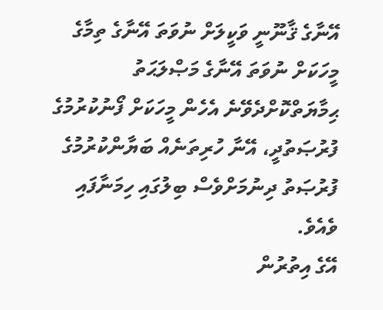އޭނާގެ ޤާނޫނީ ވަކީލަށް ނުވަތަ އޭނާގެ ތިމާގެ މީހަކަށް ނުވަތަ އޭނާގެ މަޞްލަޙަތު ޙިމާޔަތްކޮށްދެވޭނެ އެހެން މީހަކަށް ފޯނުކުރުމުގެ ފުރުޞަތުދީ، އޭނާ ހުރިތަނެއް ބަޔާންކުރުމުގެ ފުރުޞަތު ދިނުމަށްވެސް ބިލުގައި ހިމަނާފައި ވެއެވެ.
އޭގެ އިތުރުން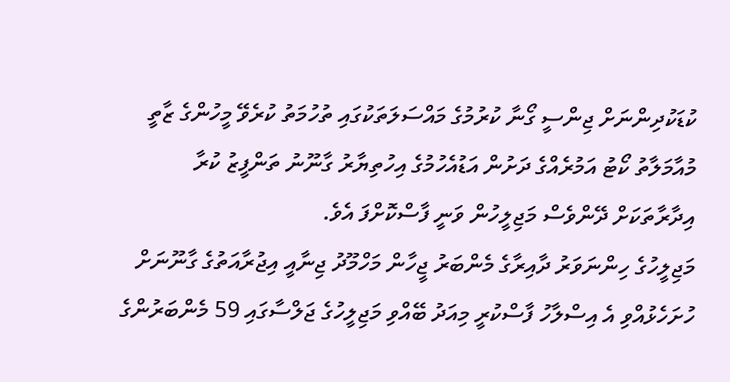ކުޑަކުދިންނަށް ޖިންސީ ގޯނާ ކުރުމުގެ މައްސަލަތަކުގައި ތުހުމަތު ކުރެވޭ މީހުންގެ ޒާތީ މުއާމަލާތު ކޯޓު އަމުރެއްގެ ދަށުން އަޑުއެހުމުގެ އިހުތިޔާރު ގާނޫނު ތަންފީޒު ކުރާ އިދާރާތަކަށް ދޭންވެސް މަޖިލީހުން ވަނީ ފާސްކޮށްފަ އެވެ.
މަޖިލީހުގެ ހިންނަވަރު ދާއިރާގެ މެންބަރު ޖީހާން މަހްމޫދު ޖިނާއީ އިޖުރާއަތުގެ ގާނޫނަށް ހުށަހެޅުއްވި އެ އިސްލާހު ފާސްކުރީ މިއަދު ބޭއްވި މަޖިލީހުގެ ޖަލްސާގައި 59 މެންބަރުންގެ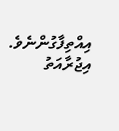އިއްތިފާގުންނެވެ.
އިޖުރާއަތު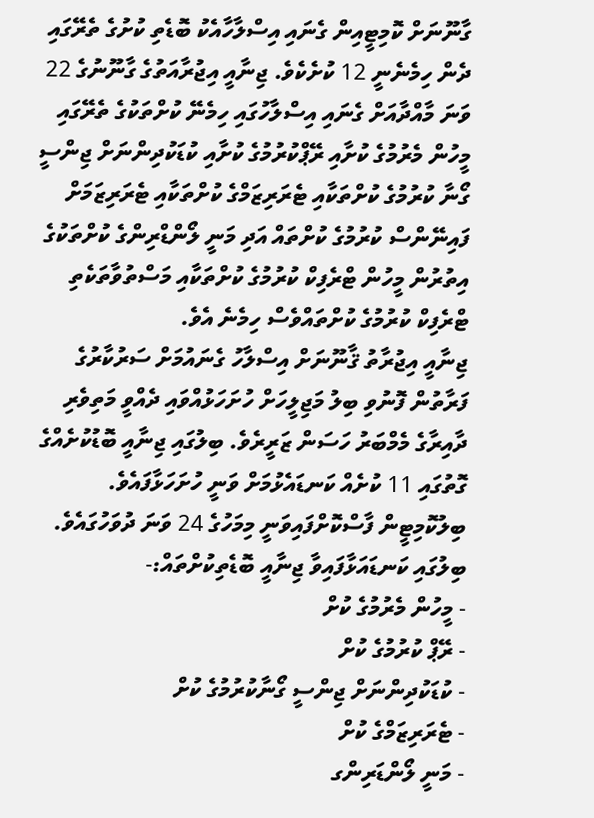ގާނޫނަށް ކޮމިޓީއިން ގެނައި އިސްލާހާއެކު ބޮޑެތި ކުށުގެ ތެރޭގައި ދެން ހިމެނެނީ 12 ކުށެކެވެ. ޖިނާއީ އިޖުރާއަތުގެ ގާނޫނުގެ 22 ވަނަ މާއްދާއަށް ގެނައި އިސްލާހުގައި ހިމެނޭ ކުށްތަކުގެ ތެރޭގައި މީހުން މެރުމުގެ ކުށާއި ރޭޕްކުރުމުގެ ކުށާއި ކުޑަކުދިންނަށް ޖިންސީ ގޯނާ ކުރުމުގެ ކުށްތަކާއި ޓެރަރިޒަމްގެ ކުށްތަކާއި ޓެރަރިޒަމަށް ފައިނޭންސް ކުރުމުގެ ކުށްތައް އަދި މަނީ ލޯންޑްރިންގެ ކުށްތަކުގެ އިތުރުން މީހުން ޓްރެފިކް ކުރުމުގެ ކުށްތަކާއި މަސްތުވާތަކެތި ޓްރެފިކް ކުރުމުގެ ކުށްތައްވެސް ހިމެނެ އެވެ.
ޖިނާއީ އިޖުރާތު ޤާނޫނަށް އިސްލާހު ގެނައުމަށް ސަރުކާރުގެ ފަރާތުން ފޮނުވި ބިލު މަޖިލީހަށް ހުށަހަޅުއްވައި ދެއްވީ މަތިވެރި ދާއިރާގެ މެމްބަރު ހަސަން ޒަރީރެވެ. ބިލުގައި ޖިނާއީ ބޮޑުކުށެއްގެ ގޮތުގައި 11 ކުށެއް ކަނޑައެޅުމަށް ވަނީ ހުށަހަޅާފައެވެ. ބިލުކޮމިޓީން ފާސްކޮށްފައިވަނީ މިމަހުގެ 24 ވަނަ ދުވަހުގައެވެ.
ބިލުގައި ކަނޑައަޅާފައިވާ ޖިނާއީ ބޮޑެތިކުށްތައް:-
- މީހުން މެރުމުގެ ކުށް
- ރޭޕް ކުރުމުގެ ކުށް
- ކުޑަކުދިންނަށް ޖިންސީ ގޯނާކުރުމުގެ ކުށް
- ޓެރަރިޒަމްގެ ކުށް
- މަނީ ލޯންޑަރިންގ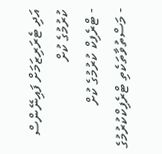އަދި ޓެރަރިޒަމަށް ފައިނޭންސް ކުރުމުގެ ކުށް
- ޓްރެފިކް ކުރުމުގެ ކުށް
- މަސްތުވާތަކެތި ޓްރެފިކްކުރުމުގެ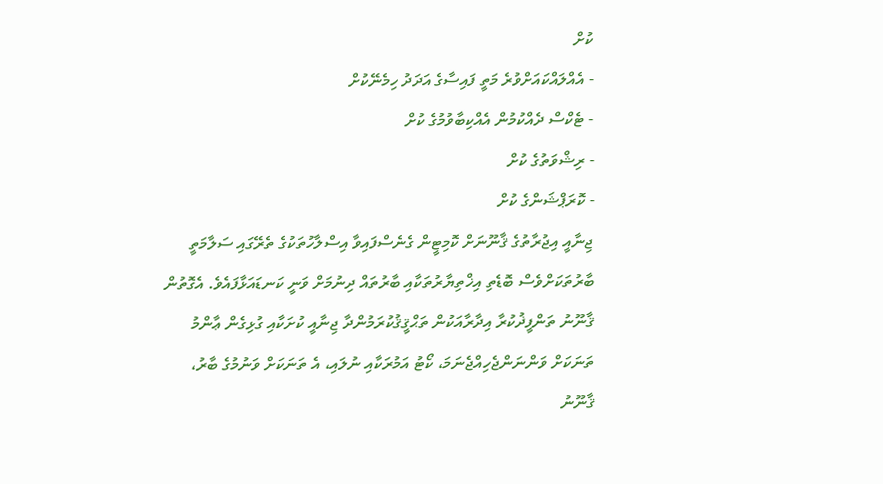ކުށް
- އެއްލައްކައަށްވުރެ މަތީ ފައިސާގެ އަދަދު ހިމެނޭކުށް
- ޓެކްސް ދެއްކުމުން އެއްކިބާވުމުގެ ކުށް
- ރިޝްވަތުގެ ކުށް
- ކޮރަޕްޝަންގެ ކުށް
ޖިނާއީ އިޖުރާތުގެ ޤާނޫނަށް ކޮމިޓީން ގެނެސްފައިވާ އިސްލާހުތަކުގެ ތެރޭގައި ސަލާމަތީ ބާރުތަކަށްވެސް ބޮޑެތި އިޚްތިޔާރުތަކާއި ބާރުތައް ދިނުމަށް ވަނީ ކަނޑައަޅާފައެވެ. އެގޮތުން ޤާނޫނު ތަންފީޛުކުރާ އިދާރާއަކުން ތަޙްޤީޤުކުރަމުންދާ ޖިނާއީ ކުށަކާއި ގުޅިގެން ޢާންމު ތަނަކަށް ވަންނަންޖެހިއްޖެނަމަ، ކޯޓު އަމުރަކާއި ނުލައި، އެ ތަނަކަށް ވަނުމުގެ ބާރު، ޤާނޫނު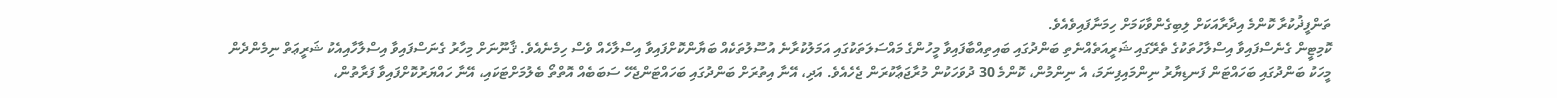ތަންފީޛުކުރާ ކޮންމެ އިދާރާއަކަށް ލިބިގެންވާކަމަށް ހިމަނާފައިވެއެވެ.
ކޮމިޓީން ގެނެސްފައިވާ އިސްލާހުތަކުގެ ތެރޭގައި ޝަރީއަތެއްނެތި ބަންދުގައި ބައިތިއްބާފައިވާ މީހުންގެ މައްސަލަތަކުގައި އަމަލުކުރާނެ އުސޫލުތަކެއް ބަޔާންކޮށްފައިވާ އިސްލާހެއް ވެސް ހިމެނެއެވެ. ޤާނޫނަށް މިހާރު ގެނަސްފައިވާ އިސްލާހާއިއެކު ޝަރީޢަތް ނިމެންދެން މީހަކު ބަންދުގައި ބަހައްޓަން ފަނޑިޔާރު ނިންމައިފިނަމަ، އެ ނިންމުން، ކޮންމެ 30 ދުވަހަކުން މުރާޖަޢާކުރަން ޖެހެއެވެ. އަދި، އޭނާ އިތުރަށް ބަންދުގައި ބަހައްޓަންޖެހޭ ސަބަބެއް އޮތްތޯ ބެލުމަށްޓަކައި، އޭނާ ހައްޔަރުކޮށްފައިވާ ފަރާތުން،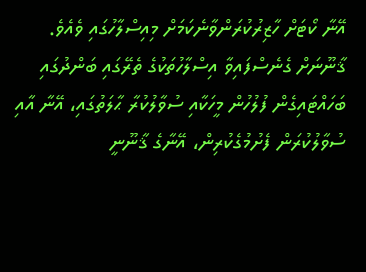އޭނާ ކޯޓަށް ހާޒިރުކުރަންވާނެކަމަށް މިއިސްލާހުގައި ވެއެވެ.
ޤާނޫނަށް ގެނެސްފައިވާ އިސްލާހުތަކުގެ ތެރޭގައި ބަންދުގައި ބަހައްޓައިގެން ފުލުހުން މީހަކާއި ސުވާލުކުރާ ޙާލަތުގައި، އޭނާ އާއި ސުވާލުކުރަން ފެށުމުގެކުރިން، އޭނާގެ ޤާނޫނީ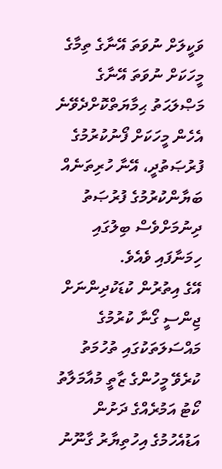ވަކީލަށް ނުވަތަ އޭނާގެ ތިމާގެ މީހަކަށް ނުވަތަ އޭނާގެ މަޞްލަޙަތު ޙިމާޔަތްކޮށްދެވޭނެ އެހެން މީހަކަށް ފޯނުކުރުމުގެ ފުރުޞަތުދީ، އޭނާ ހުރިތަނެއް ބަޔާންކުރުމުގެ ފުރުޞަތު ދިނުމަށްވެސް ބިލުގައި ހިމަނާފައި ވެއެވެ.
އޭގެ އިތުރުން ކުޑަކުދިންނަށް ޖިންސީ ގޯނާ ކުރުމުގެ މައްސަލަތަކުގައި ތުހުމަތު ކުރެވޭ މީހުންގެ ޒާތީ މުއާމަލާތު ކޯޓު އަމުރެއްގެ ދަށުން އަޑުއެހުމުގެ އިހުތިޔާރު ގާނޫނު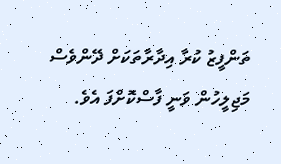ތަންފީޒު ކުރާ އިދާރާތަކަށް ދޭންވެސް މަޖިލީހުން ވަނީ ފާސްކޮށްފަ އެވެ.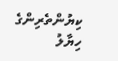ކިޔުންތެރިންގެ ހިޔާލު